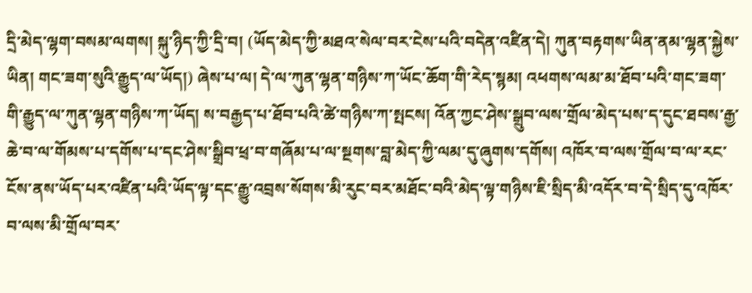དྲི་མེད་ལྷག་བསམ་ལགས། སྐུ་ཉིད་ཀྱི་དྲི་བ། (ཡོད་མེད་ཀྱི་མཐའ་སེལ་བར་ངེས་པའི་བདེན་འཛིན་དེ། ཀུན་བརྟགས་ཡིན་ནམ་ལྷན་སྐྱེས་ཡིན། གང་ཟག་སུའི་རྒྱུད་ལ་ཡོད།) ཞེས་པ་ལ། དེ་ལ་ཀུན་ལྷན་གཉིས་ཀ་ཡོང་ཆོག་གི་རེད་སྙམ། འཕགས་ལམ་མ་ཐོབ་པའི་གང་ཟག་གི་རྒྱུད་ལ་ཀུན་ལྷན་གཉིས་ཀ་ཡོད། ས་བརྒྱད་པ་ཐོབ་པའི་ཚེ་གཉིས་ཀ་སྤངས། འོན་ཀྱང་ཤེས་སྒྲུབ་ལས་གྲོལ་མེད་པས་ད་དུང་ཐབས་རྒྱ་ཆེ་བ་ལ་གོམས་པ་དགོས་པ་དང་ཤེས་སྒྲིབ་ཕྲ་བ་གཞོམ་པ་ལ་སྔགས་བླ་མེད་ཀྱི་ལམ་དུ་ཞུགས་དགོས། འཁོར་བ་ལས་གྲོལ་བ་ལ་རང་ངོས་ནས་ཡོད་པར་འཛིན་པའི་ཡོད་ལྟ་དང་རྒྱུ་འབྲས་སོགས་མི་རུང་བར་མཐོང་བའི་མེད་ལྟ་གཉིས་ཇི་སྲིད་མི་འདོར་བ་དེ་སྲིད་དུ་འཁོར་བ་ལས་མི་གྲོལ་བར་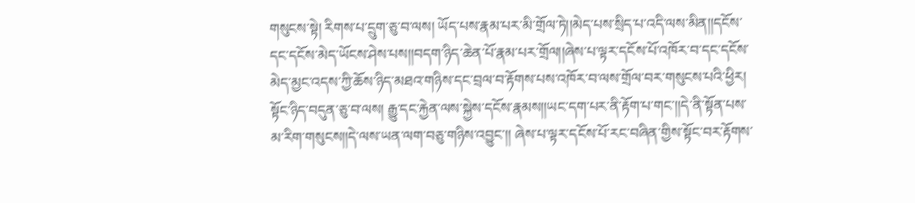གསུངས་སྟེ། རིགས་པ་དྲུག་ཅུ་བ་ལས། ཡོད་པས་རྣམ་པར་མི་གྲོལ་ཏེ།།མེད་པས་སྲིད་པ་འདི་ལས་མིན།།དངོས་དང་དངོས་མེད་ཡོངས་ཤེས་པས།།བདག་ཉིད་ཆེན་པོ་རྣམ་པར་གྲོལ།།ཞེས་པ་ལྟར་དངོས་པོ་འཁོར་བ་དང་དངོས་མེད་མྱང་འདས་ཀྱི་ཆོས་ཉིད་མཐའ་གཉིས་དང་བྲལ་བ་རྟོགས་པས་འཁོར་བ་ལས་གྲོལ་བར་གསུངས་པའི་ཕྱིར། སྟོང་ཉིད་བདུན་ཅུ་བ་ལས། རྒྱུ་དང་རྐྱེན་ལས་སྐྱེས་དངོས་རྣམས།།ཡང་དག་པར་ནི་རྟོག་པ་གང་།།དེ་ནི་སྟོན་པས་མ་རིག་གསུངས།།དེ་ལས་ཡན་ལག་བཅུ་གཉིས་འབྱུང་།། ཞེས་པ་ལྟར་དངོས་པོ་རང་བཞིན་གྱིས་སྟོང་བར་རྟོགས་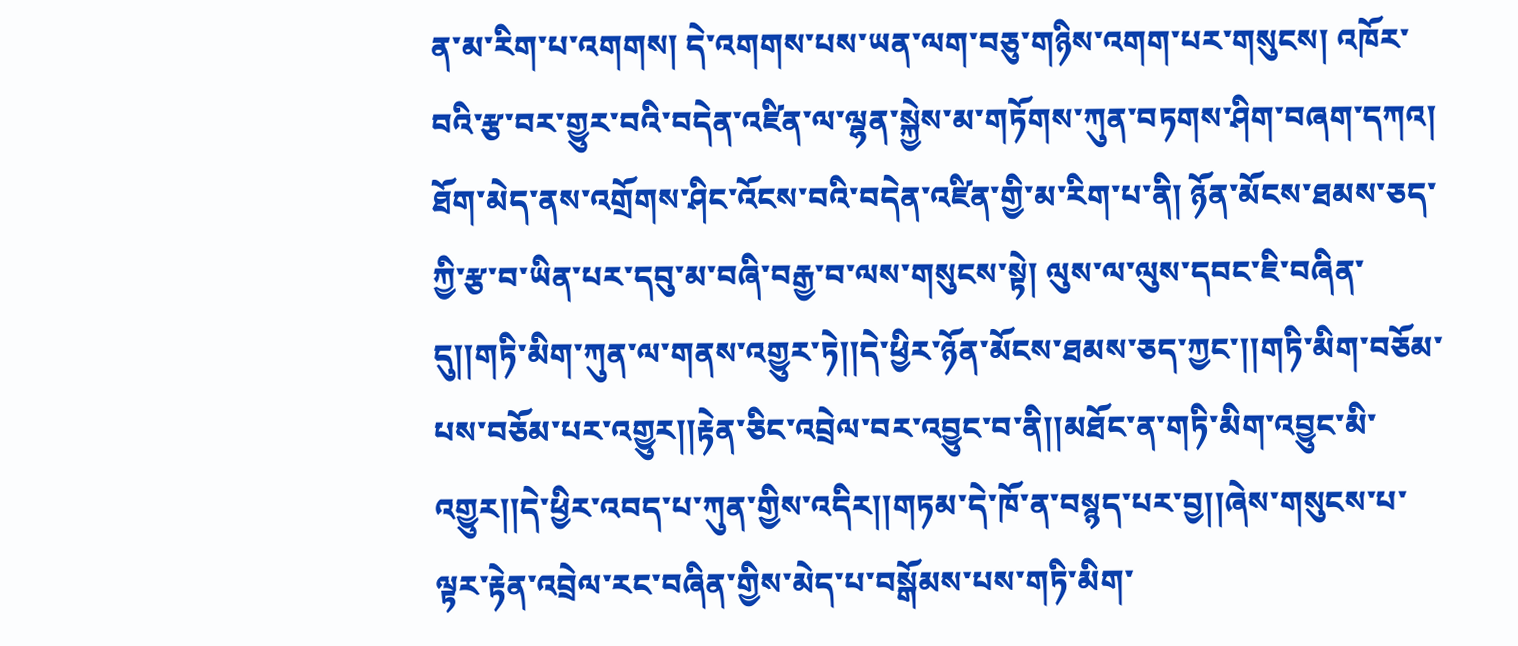ན་མ་རིག་པ་འགགས། དེ་འགགས་པས་ཡན་ལག་བཅུ་གཉིས་འགག་པར་གསུངས། འཁོར་བའི་རྩ་བར་གྱུར་བའི་བདེན་འཛིན་ལ་ལྷན་སྐྱེས་མ་གཏོགས་ཀུན་བཏགས་ཤིག་བཞག་དཀའ། ཐོག་མེད་ནས་འགྲོགས་ཤིང་འོངས་བའི་བདེན་འཛིན་གྱི་མ་རིག་པ་ནི། ཉོན་མོངས་ཐམས་ཅད་ཀྱི་རྩ་བ་ཡིན་པར་དབུ་མ་བཞི་བརྒྱ་བ་ལས་གསུངས་སྟེ། ལུས་ལ་ལུས་དབང་ཇི་བཞིན་དུ།།གཏི་མིག་ཀུན་ལ་གནས་འགྱུར་ཏེ།།དེ་ཕྱིར་ཉོན་མོངས་ཐམས་ཅད་ཀྱང་།།གཏི་མིག་བཅོམ་པས་བཅོམ་པར་འགྱུར།།རྟེན་ཅིང་འབྲེལ་བར་འབྱུང་བ་ནི།།མཐོང་ན་གཏི་མིག་འབྱུང་མི་འགྱུར།།དེ་ཕྱིར་འབད་པ་ཀུན་གྱིས་འདིར།།གཏམ་དེ་ཁོ་ན་བསྙད་པར་བྱ།།ཞེས་གསུངས་པ་ལྟར་རྟེན་འབྲེལ་རང་བཞིན་གྱིས་མེད་པ་བསྒོམས་པས་གཏི་མིག་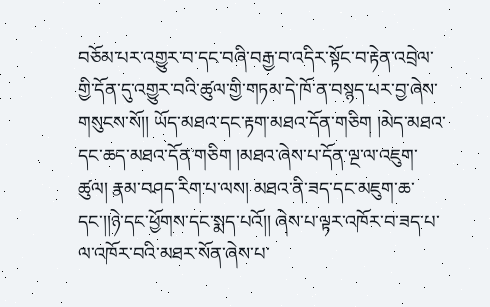བཅོམ་པར་འགྱུར་བ་དང་བཞི་བརྒྱ་བ་འདིར་སྟོང་བ་རྟེན་འབྲེལ་གྱི་དོན་དུ་འགྱུར་བའི་ཚུལ་གྱི་གཏམ་དེ་ཁོ་ན་བསྙད་པར་བྱ་ཞེས་གསུངས་སོ།། ཡོད་མཐའ་དང་རྟག་མཐའ་དོན་གཅིག །མེད་མཐའ་དང་ཆད་མཐའ་དོན་གཅིག །མཐའ་ཞེས་པ་དོན་ལྔ་ལ་འཇུག་ཚུལ། རྣམ་བཤད་རིག་པ་ལས། མཐའ་ནི་ཟད་དང་མཇུག་ཆ་དང་།།ཉེ་དང་ཕྱོགས་དང་སྨད་པའོ།། ཞེས་པ་ལྟར་འཁོར་བ་ཟད་པ་ལ་འཁོར་བའི་མཐར་སོན་ཞེས་པ་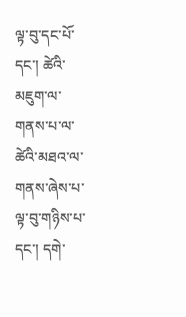ལྟ་བུ་དང་པོ་དང་། ཚེའི་མཇུག་ལ་གནས་པ་ལ་ཚེའི་མཐའ་ལ་གནས་ཞེས་པ་ལྟ་བུ་གཉིས་པ་དང་། དགེ་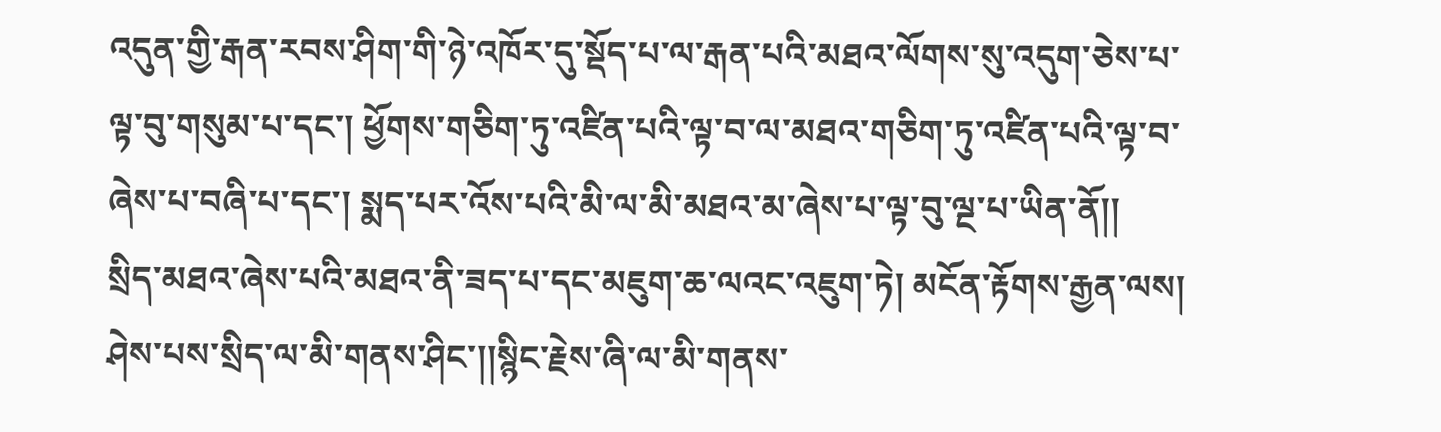འདུན་གྱི་རྒན་རབས་ཤིག་གི་ཉེ་འཁོར་དུ་སྡོད་པ་ལ་རྒན་པའི་མཐའ་ལོགས་སུ་འདུག་ཅེས་པ་ལྟ་བུ་གསུམ་པ་དང་། ཕྱོགས་གཅིག་ཏུ་འཛིན་པའི་ལྟ་བ་ལ་མཐའ་གཅིག་ཏུ་འཛིན་པའི་ལྟ་བ་ཞེས་པ་བཞི་པ་དང་། སྨད་པར་འོས་པའི་མི་ལ་མི་མཐའ་མ་ཞེས་པ་ལྟ་བུ་ལྔ་པ་ཡིན་ནོ།།
སྲིད་མཐའ་ཞེས་པའི་མཐའ་ནི་ཟད་པ་དང་མཇུག་ཆ་ལའང་འཇུག་ཏེ། མངོན་རྟོགས་རྒྱན་ལས། ཤེས་པས་སྲིད་ལ་མི་གནས་ཤིང་།།སྙིང་རྗེས་ཞི་ལ་མི་གནས་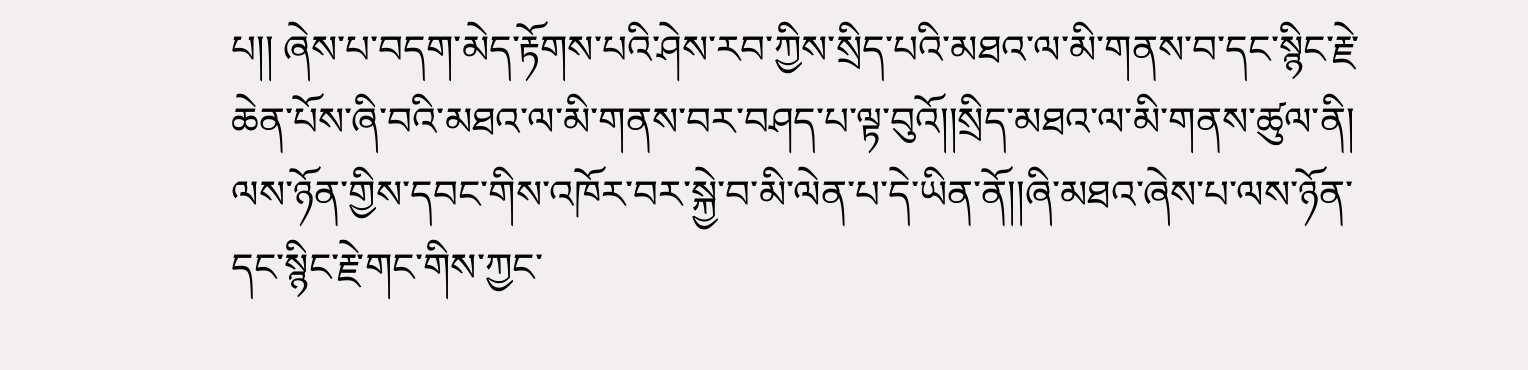པ།། ཞེས་པ་བདག་མེད་རྟོགས་པའི་ཤེས་རབ་ཀྱིས་སྲིད་པའི་མཐའ་ལ་མི་གནས་བ་དང་སྙིང་རྗེ་ཆེན་པོས་ཞི་བའི་མཐའ་ལ་མི་གནས་བར་བཤད་པ་ལྟ་བུའོ།།སྲིད་མཐའ་ལ་མི་གནས་ཚུལ་ནི། ལས་ཉོན་གྱིས་དབང་གིས་འཁོར་བར་སྐྱེ་བ་མི་ལེན་པ་དེ་ཡིན་ནོ།།ཞི་མཐའ་ཞེས་པ་ལས་ཉོན་དང་སྙིང་རྗེ་གང་གིས་ཀྱང་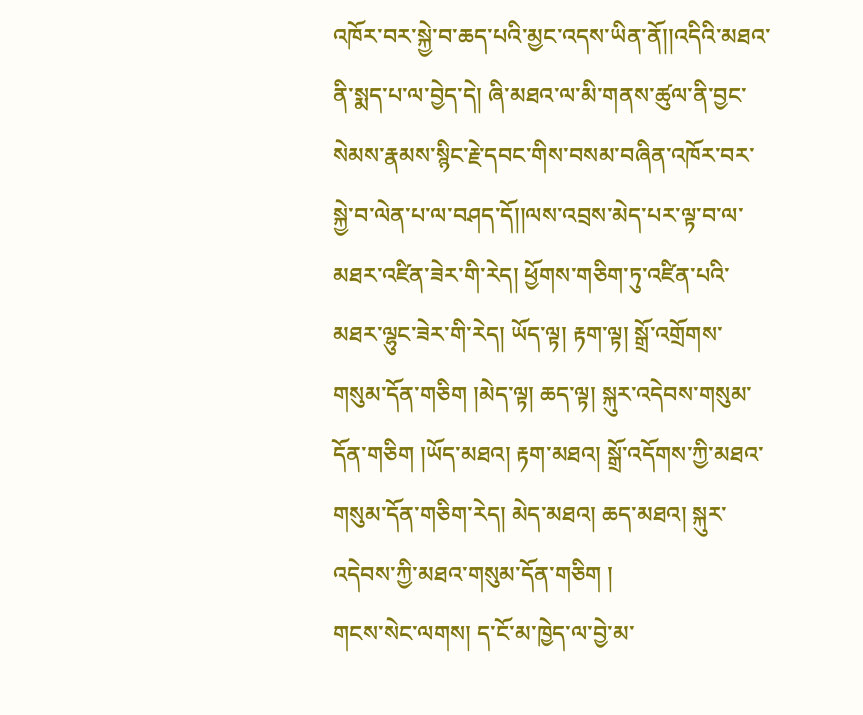འཁོར་བར་སྐྱེ་བ་ཆད་པའི་མྱང་འདས་ཡིན་ནོ།།འདིའི་མཐའ་ནི་སྨད་པ་ལ་བྱེད་དེ། ཞི་མཐའ་ལ་མི་གནས་ཚུལ་ནི་བྱང་སེམས་རྣམས་སྙིང་རྗེ་དབང་གིས་བསམ་བཞིན་འཁོར་བར་སྐྱེ་བ་ལེན་པ་ལ་བཤད་དོ།།ལས་འབྲས་མེད་པར་ལྟ་བ་ལ་མཐར་འཛིན་ཟེར་གི་རེད། ཕྱོགས་གཅིག་ཏུ་འཛིན་པའི་མཐར་ལྷུང་ཟེར་གི་རེད། ཡོད་ལྟ། རྟག་ལྟ། སྒྲོ་འགྲོགས་གསུམ་དོན་གཅིག །མེད་ལྟ། ཆད་ལྟ། སྐུར་འདེབས་གསུམ་དོན་གཅིག །ཡོད་མཐའ། རྟག་མཐའ། སྒྲོ་འདོགས་ཀྱི་མཐའ་གསུམ་དོན་གཅིག་རེད། མེད་མཐའ། ཆད་མཐའ། སྐུར་འདེབས་ཀྱི་མཐའ་གསུམ་དོན་གཅིག །
གངས་སེང་ལགས། ད་ངོ་མ་ཁྱེད་ལ་བྱེ་མ་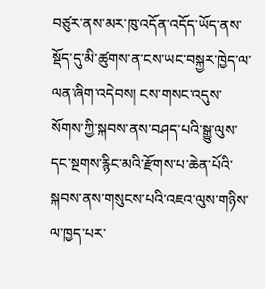བཙུར་ནས་མར་ཁུ་འདོན་འདོད་ཡོད་ནས་སྡོད་དུ་མི་ཚུགས་ན་ངས་ཡང་བསྐྱར་ཁྱེད་ལ་ལན་ཞིག་འདེབས། ངས་གསང་འདུས་སོགས་ཀྱི་སྐབས་ནས་བཤད་པའི་སྒྱུ་ལུས་དང་སྔགས་རྙིང་མའི་རྫོགས་པ་ཆེན་པོའི་སྐབས་ནས་གསུངས་པའི་འཇའ་ལུས་གཉིས་ལ་ཁྱད་པར་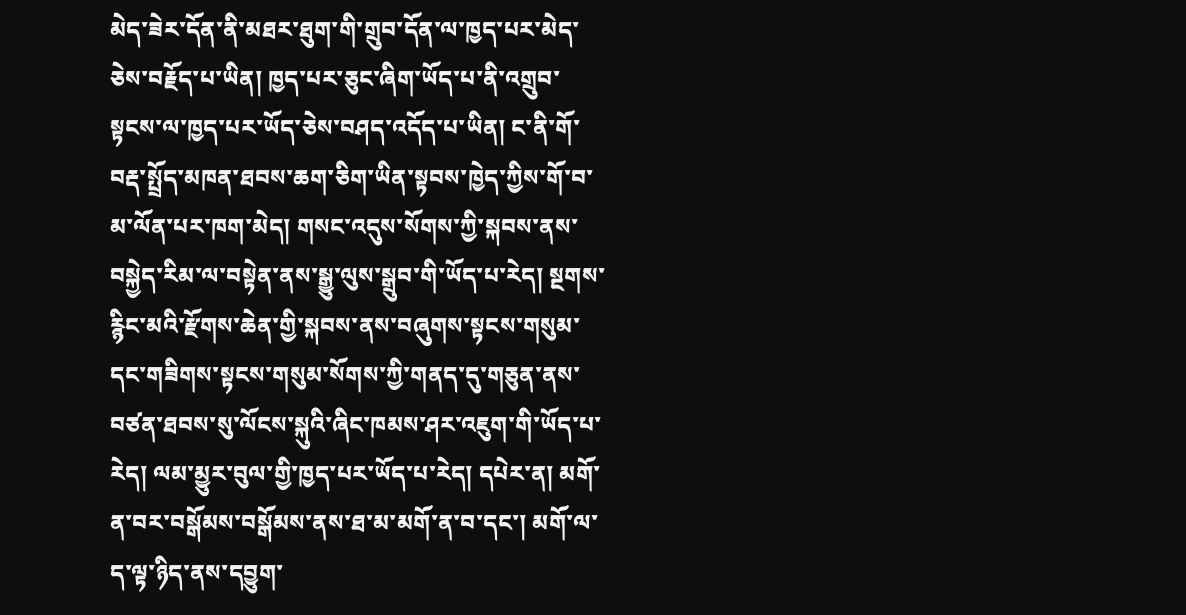མེད་ཟེར་དོན་ནི་མཐར་ཐུག་གི་གྲུབ་དོན་ལ་ཁྱད་པར་མེད་ཅེས་བརྗོད་པ་ཡིན། ཁྱད་པར་ཅུང་ཞིག་ཡོད་པ་ནི་འགྲུབ་སྟངས་ལ་ཁྱད་པར་ཡོད་ཅེས་བཤད་འདོད་པ་ཡིན། ང་ནི་གོ་བརྡ་སྤྲོད་མཁན་ཐབས་ཆག་ཅིག་ཡིན་སྟབས་ཁྱེད་ཀྱིས་གོ་བ་མ་ལོན་པར་ཁག་མེད། གསང་འདུས་སོགས་ཀྱི་སྐབས་ནས་བསྐྱེད་རིམ་ལ་བསྟེན་ནས་སྒྱུ་ལུས་སྒྲུབ་གི་ཡོད་པ་རེད། སྔགས་རྙིང་མའི་རྫོགས་ཆེན་གྱི་སྐབས་ནས་བཞུགས་སྟངས་གསུམ་དང་གཟིགས་སྟངས་གསུམ་སོགས་ཀྱི་གནད་དུ་གཅུན་ནས་བཙན་ཐབས་སུ་ལོངས་སྐུའི་ཞིང་ཁམས་ཤར་འཇུག་གི་ཡོད་པ་རེད། ལམ་མྱུར་བུལ་གྱི་ཁྱད་པར་ཡོད་པ་རེད། དཔེར་ན། མགོ་ན་བར་བསྒོམས་བསྒོམས་ནས་ཐ་མ་མགོ་ན་བ་དང་། མགོ་ལ་ད་ལྟ་ཉིད་ནས་དབྱུག་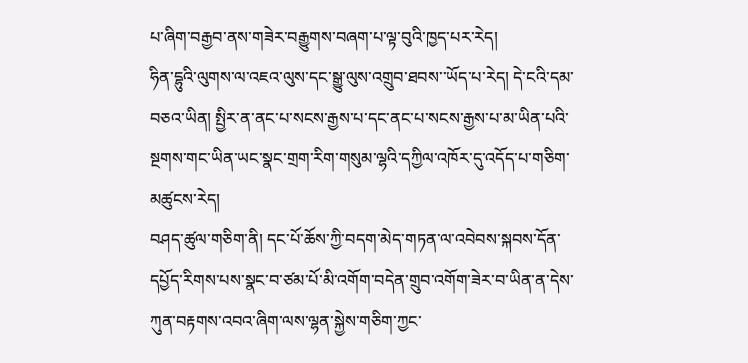པ་ཞིག་བརྒྱབ་ནས་གཟེར་བརྒྱུགས་བཞག་པ་ལྟ་བུའི་ཁྱད་པར་རེད།
ཧིན་དྷུའི་ལུགས་ལ་འཇའ་ལུས་དང་སྒྱུ་ལུས་འགྲུབ་ཐབས་་ཡོད་པ་རེད། དེ་ངའི་དམ་བཅའ་ཡིན། སྤྱིར་ན་ནང་པ་སངས་རྒྱས་པ་དང་ནང་པ་སངས་རྒྱས་པ་མ་ཡིན་པའི་སྔགས་གང་ཡིན་ཡང་སྣང་གྲག་རིག་གསུམ་ལྷའི་དཀྱིལ་འཁོར་དུ་འདོད་པ་གཅིག་མཚུངས་རེད།
བཤད་ཚུལ་གཅིག་ནི། དང་པོ་ཆོས་ཀྱི་བདག་མེད་གཏན་ལ་འབེབས་སྐབས་དོན་དཔྱོད་རིགས་པས་སྣང་བ་ཙམ་པོ་མི་འགོག་བདེན་གྲུབ་འགོག་ཟེར་བ་ཡིན་ན་དེས་ཀུན་བརྟགས་འབའ་ཞིག་ལས་ལྷན་སྐྱེས་གཅིག་ཀྱང་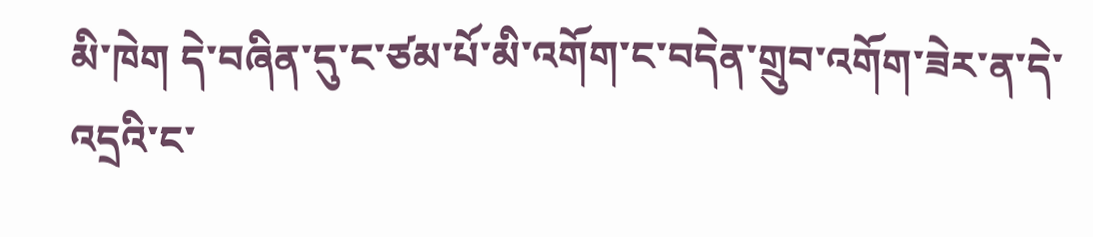མི་ཁེག དེ་བཞིན་དུ་ང་ཙམ་པོ་མི་འགོག་ང་བདེན་གྲུབ་འགོག་ཟེར་ན་དེ་འདྲའི་ང་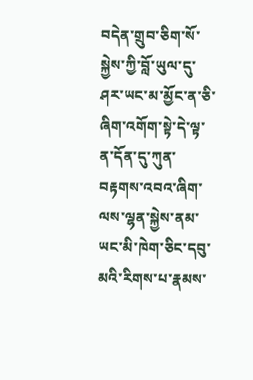བདེན་གྲུབ་ཅིག་སོ་སྐྱེས་ཀྱི་བློ་ཡུལ་དུ་ཤར་ཡང་མ་མྱོང་ན་ཅི་ཞིག་འགོག་སྟེ་དེ་ལྟ་ན་དོན་དུ་ཀུན་བརྟགས་འབའ་ཞིག་ལས་ལྷན་སྐྱེས་ནམ་ཡང་མི་ཁེག་ཅིང་དབུ་མའི་རིགས་པ་རྣམས་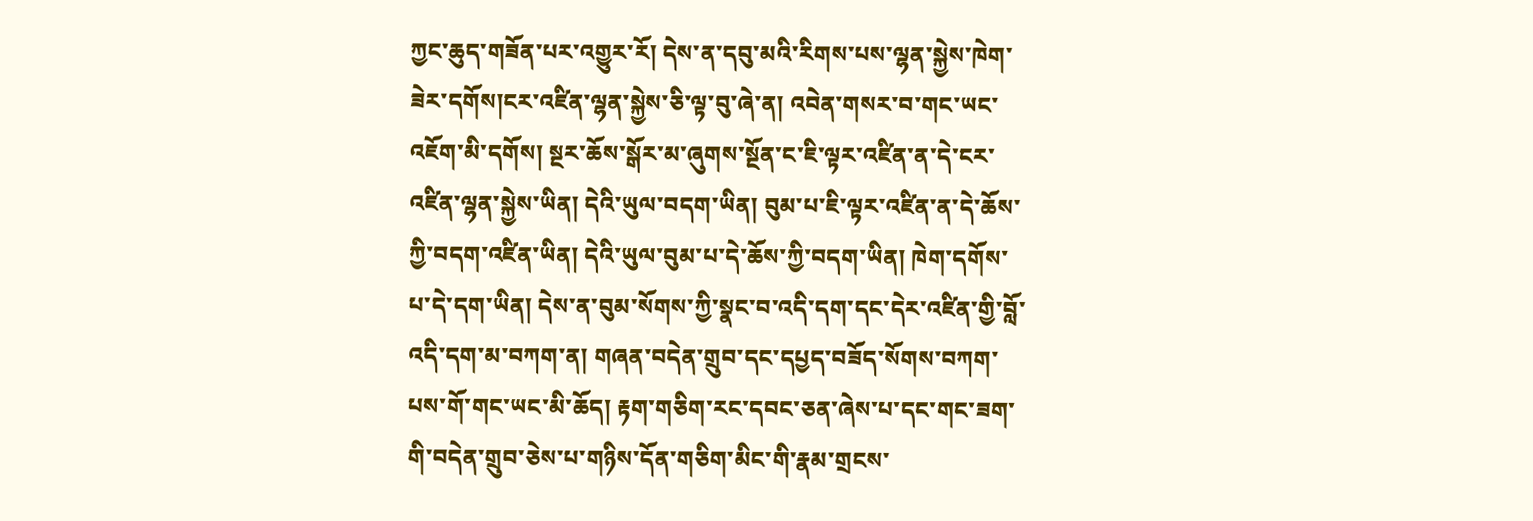ཀྱང་ཆུད་གཟོན་པར་འགྱུར་རོ། དེས་ན་དབུ་མའི་རིགས་པས་ལྷན་སྐྱེས་ཁེག་ཟེར་དགོས།ངར་འཛིན་ལྷན་སྐྱེས་ཅི་ལྟ་བུ་ཞེ་ན། འབེན་གསར་བ་གང་ཡང་འཇོག་མི་དགོས། སྔར་ཆོས་སྒོར་མ་ཞུགས་སྔོན་ང་ཇི་ལྟར་འཛིན་ན་དེ་ངར་འཛིན་ལྷན་སྐྱེས་ཡིན། དེའི་ཡུལ་བདག་ཡིན། བུམ་པ་ཇི་ལྟར་འཛིན་ན་དེ་ཆོས་ཀྱི་བདག་འཛིན་ཡིན། དེའི་ཡུལ་བུམ་པ་དེ་ཆོས་ཀྱི་བདག་ཡིན། ཁེག་དགོས་པ་དེ་དག་ཡིན། དེས་ན་བུམ་སོགས་ཀྱི་སྣང་བ་འདི་དག་དང་དེར་འཛིན་གྱི་བློ་འདི་དག་མ་བཀག་ན། གཞན་བདེན་གྲུབ་དང་དཔྱད་བཟོད་སོགས་བཀག་པས་གོ་གང་ཡང་མི་ཆོད། རྟག་གཅིག་རང་དབང་ཅན་ཞེས་པ་དང་གང་ཟག་གི་བདེན་གྲུབ་ཅེས་པ་གཉིས་དོན་གཅིག་མིང་གི་རྣམ་གྲངས་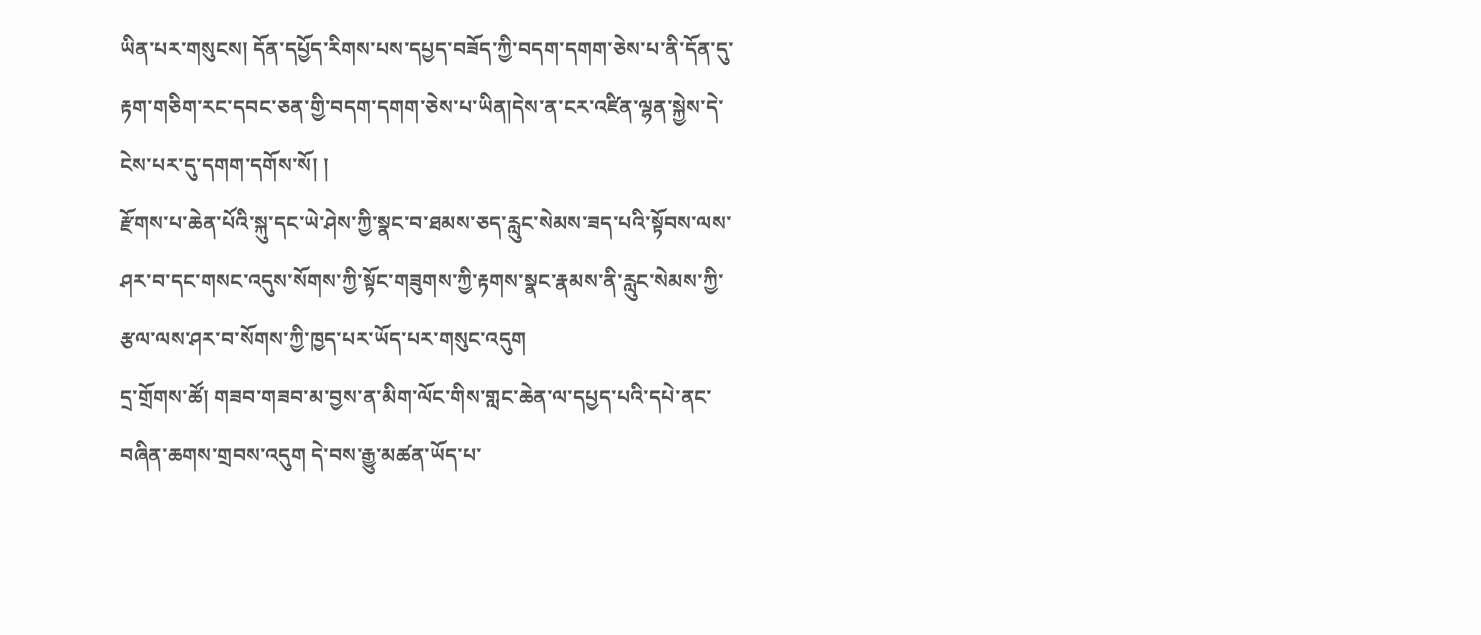ཡིན་པར་གསུངས། དོན་དཔྱོད་རིགས་པས་དཔྱད་བཟོད་ཀྱི་བདག་དགག་ཅེས་པ་ནི་དོན་དུ་རྟག་གཅིག་རང་དབང་ཅན་གྱི་བདག་དགག་ཅེས་པ་ཡིན།དེས་ན་ངར་འཛིན་ལྷན་སྐྱེས་དེ་ངེས་པར་དུ་དགག་དགོས་སོ། །
རྫོགས་པ་ཆེན་པོའི་སྐུ་དང་ཡེ་ཤེས་ཀྱི་སྣང་བ་ཐམས་ཅད་རླུང་སེམས་ཟད་པའི་སྟོབས་ལས་ཤར་བ་དང་གསང་འདུས་སོགས་ཀྱི་སྟོང་གཟུགས་ཀྱི་རྟགས་སྣང་རྣམས་ནི་རླུང་སེམས་ཀྱི་རྩལ་ལས་ཤར་བ་སོགས་ཀྱི་ཁྱད་པར་ཡོད་པར་གསུང་འདུག
དྲ་གྲོགས་ཚོ། གཟབ་གཟབ་མ་བྱས་ན་མིག་ལོང་གིས་གླང་ཆེན་ལ་དཔྱད་པའི་དཔེ་ནང་བཞིན་ཆགས་གྲབས་འདུག དེ་བས་རྒྱུ་མཚན་ཡོད་པ་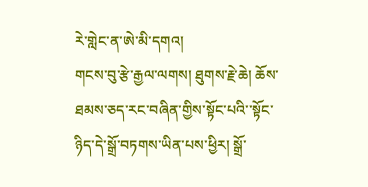རེ་གླེང་ན་ཨེ་མི་དགའ།
གངས་བུ་རྩེ་རྒྱལ་ལགས། ཐུགས་རྗེ་ཆེ། ཆོས་ཐམས་ཅད་རང་བཞིན་གྱིས་སྟོང་པའི་་སྟོང་ཉིད་དེ་སྒྲོ་བཏགས་ཡིན་པས་ཕྱིར། སྒྲོ་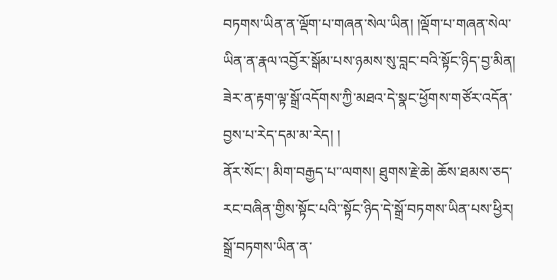བཏགས་ཡིན་ན་ལྡོག་པ་གཞན་སེལ་ཡིན། །ལྡོག་པ་གཞན་སེལ་ཡིན་ན་རྣལ་འབྱོར་སྒོམ་པས་ཉམས་སུ་བླང་བའི་སྟོང་ཉིད་བྱ་མིན། ཟེར་ན་རྟག་ལྟ་སྒྲོ་འདོགས་ཀྱི་མཐའ་དེ་སྣང་ཕྱོགས་གཙོར་འདོན་བྱས་པ་རེད་དམ་མ་རེད། །
ནོར་སོང་། མིག་བརྒྱད་པ་་ལགས། ཐུགས་རྗེ་ཆེ། ཆོས་ཐམས་ཅད་རང་བཞིན་གྱིས་སྟོང་པའི་་སྟོང་ཉིད་དེ་སྒྲོ་བཏགས་ཡིན་པས་ཕྱིར། སྒྲོ་བཏགས་ཡིན་ན་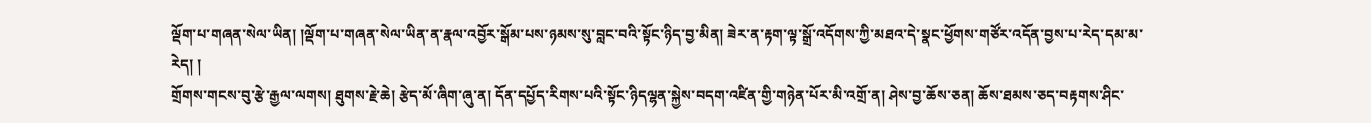ལྡོག་པ་གཞན་སེལ་ཡིན། །ལྡོག་པ་གཞན་སེལ་ཡིན་ན་རྣལ་འབྱོར་སྒོམ་པས་ཉམས་སུ་བླང་བའི་སྟོང་ཉིད་བྱ་མིན། ཟེར་ན་རྟག་ལྟ་སྒྲོ་འདོགས་ཀྱི་མཐའ་དེ་སྣང་ཕྱོགས་གཙོར་འདོན་བྱས་པ་རེད་དམ་མ་རེད། །
གྲོགས་གངས་བུ་རྩེ་རྒྱལ་ལགས། ཐུགས་རྗེ་ཆེ། རྩེད་མོ་ཞིག་ཞུ་ན། དོན་དཔྱོད་རིགས་པའི་སྟོང་ཉིདལྷན་སྐྱེས་བདག་འཛིན་གྱི་གཉེན་པོར་མི་འགྲོ་ན། ཤེས་བྱ་ཆོས་ཅན། ཆོས་ཐམས་ཅད་བརྟགས་ཤིང་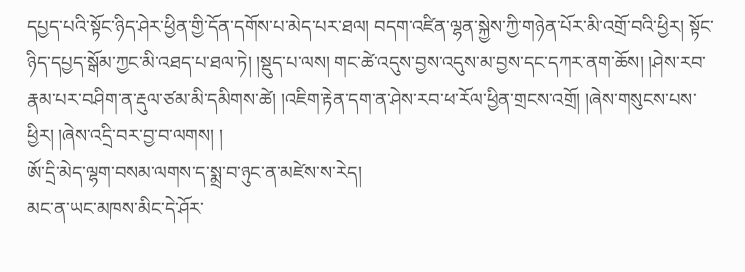དཔྱད་པའི་སྟོང་ཉིད་ཤེར་ཕྱིན་གྱི་དོན་དགོས་པ་མེད་པར་ཐལ། བདག་འཛིན་ལྷན་སྐྱེས་ཀྱི་གཉེན་པོར་མི་འགྲོ་བའི་ཕྱིར། སྟོང་ཉིད་དཔྱད་སྒོམ་ཀྱང་མི་འཐད་པ་ཐལ་ཏེ། །སྡུད་པ་ལས། གང་ཚེ་འདུས་བྱས་འདུས་མ་བྱས་དང་དཀར་ནག་ཆོས། །ཤེས་རབ་རྣམ་པར་བཤིག་ན་རྡུལ་ཙམ་མི་དམིགས་ཚེ། །འཇིག་རྟེན་དག་ན་ཤེས་རབ་ཕ་རོལ་ཕྱིན་གྲངས་འགྲོ། །ཞེས་གསུངས་པས་ཕྱིར། །ཞེས་འདྲི་བར་བྱ་བ་ལགས། །
ཨོ་དྲི་མེད་ལྷག་བསམ་ལགས་ད་སྨྲ་བ་ཉུང་ན་མཛེས་ས་རེད།
མང་ན་ཡང་མཁས་མིང་དེ་ཤོར་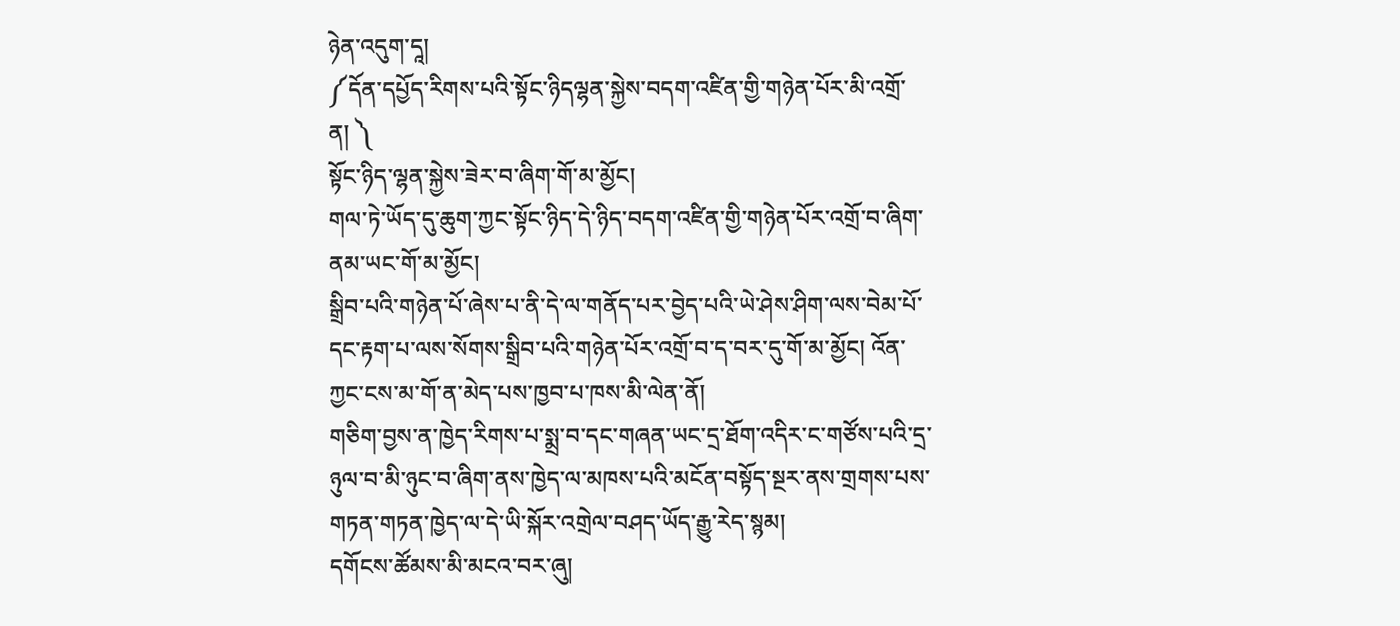ཉེན་འདུག་དཱ།
༼དོན་དཔྱོད་རིགས་པའི་སྟོང་ཉིདལྷན་སྐྱེས་བདག་འཛིན་གྱི་གཉེན་པོར་མི་འགྲོ་ན། ༽
སྟོང་ཉིད་ལྷན་སྐྱེས་ཟེར་བ་ཞིག་གོ་མ་མྱོང།
གལ་ཏེ་ཡོད་དུ་ཆུག་ཀྱང་སྟོང་ཉིད་དེ་ཉིད་བདག་འཛིན་གྱི་གཉེན་པོར་འགྲོ་བ་ཞིག་ནམ་ཡང་གོ་མ་མྱོང།
སྒྲིབ་པའི་གཉེན་པོ་ཞེས་པ་ནི་དེ་ལ་གནོད་པར་བྱེད་པའི་ཡེ་ཤེས་ཤིག་ལས་བེམ་པོ་དང་རྟག་པ་ལས་སོགས་སྒྲིབ་པའི་གཉེན་པོར་འགྲོ་བ་ད་བར་དུ་གོ་མ་མྱོང། འོན་ཀྱང་ངས་མ་གོ་ན་མེད་པས་ཁྱབ་པ་ཁས་མི་ལེན་ནོ།
གཅིག་བྱས་ན་ཁྱེད་རིགས་པ་སྨྲ་བ་དང་གཞན་ཡང་དྲ་ཐོག་འདིར་ང་གཙོས་པའི་དྲ་ཉུལ་བ་མི་ཉུང་བ་ཞིག་ནས་ཁྱེད་ལ་མཁས་པའི་མངོན་བསྟོད་སྔར་ནས་གྲགས་པས་གཏན་གཏན་ཁྱེད་ལ་དེ་ཡི་སྐོར་འགྲེལ་བཤད་ཡོད་རྒྱུ་རེད་སྙམ།
དགོངས་ཚོམས་མི་མངའ་བར་ཞུ།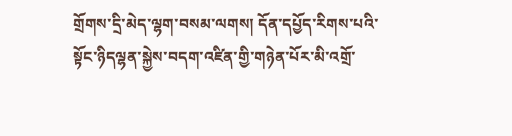གྲོགས་དྲི་མེད་ལྷག་བསམ་ལགས། དོན་དཔྱོད་རིགས་པའི་སྟོང་ཉིདལྷན་སྐྱེས་བདག་འཛིན་གྱི་གཉེན་པོར་མི་འགྲོ་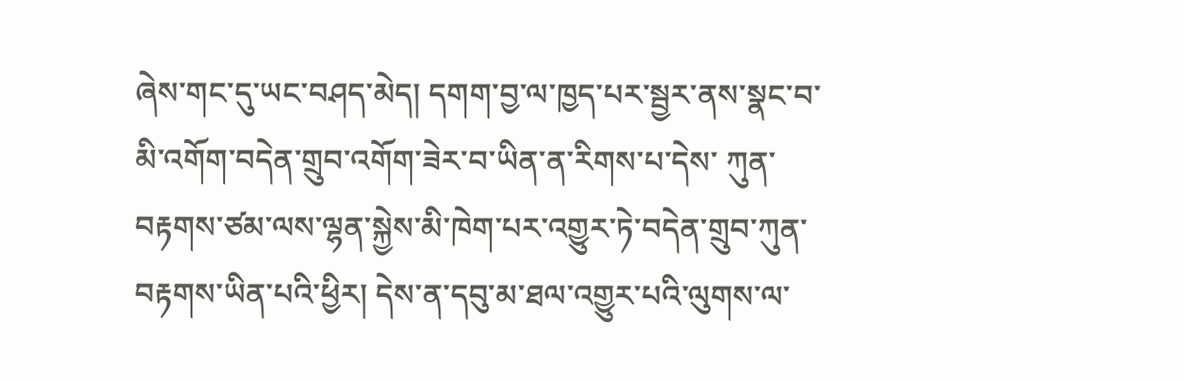ཞེས་གང་དུ་ཡང་བཤད་མེད། དགག་བྱ་ལ་ཁྱད་པར་སྦྱར་ནས་སྣང་བ་མི་འགོག་བདེན་གྲུབ་འགོག་ཟེར་བ་ཡིན་ན་རིགས་པ་དེས་ ཀུན་བརྟགས་ཙམ་ལས་ལྷན་སྐྱེས་མི་ཁེག་པར་འགྱུར་ཏེ་བདེན་གྲུབ་ཀུན་བརྟགས་ཡིན་པའི་ཕྱིར། དེས་ན་དབུ་མ་ཐལ་འགྱུར་པའི་ལུགས་ལ་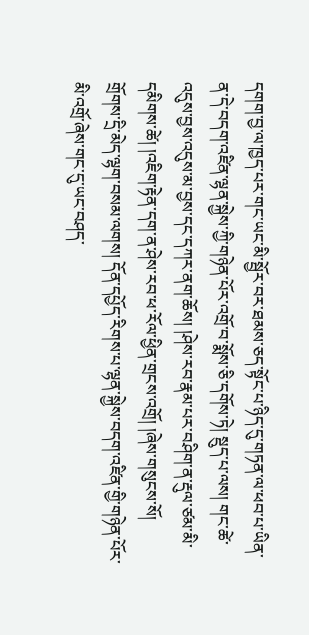དགག་བྱ་ལ་ཁྱད་པར་གང་ཡང་མི་སྦྱོར་བར་ཐམས་ཅད་སྟོང་པ་ཉིད་དུ་གཏན་ལ་ཕབ་པ་ཡིན་ན་དེ་བདག་འཛིན་ལྷན་སྐྱེས་ཀྱི་གཉེན་པོར་འགྲོ་བ་སྨོས་ཅི་དགོས་ཏེ། སྡུད་པ་ལས། གང་ཚེ་འདུས་བྱས་འདུས་མ་བྱས་དང་དཀར་ནག་ཆོས། །ཤེས་རབ་རྣམ་པར་བཤིག་ན་རྡུལ་ཙམ་མི་དམིགས་ཚེ། །འཇིག་རྟེན་དག་ན་ཤེས་རབ་ཕ་རོལ་ཕྱིན་གྲངས་འགྲོ། །ཞེས་གསུངས་སོ།
གྲོགས་དྲི་མེད་ལྷག་བསམ་ལགས། དོན་དཔྱོད་རིགས་པ་ལྷན་སྐྱེས་བདག་འཛིན་གྱི་གཉེན་པོར་མི་འགྲོ་ཞེས་གང་དུ་ཡང་བཤད་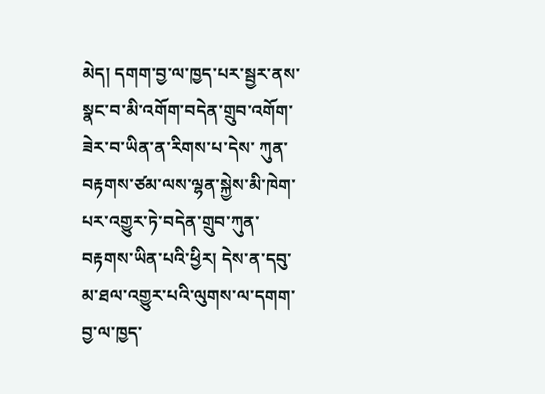མེད། དགག་བྱ་ལ་ཁྱད་པར་སྦྱར་ནས་སྣང་བ་མི་འགོག་བདེན་གྲུབ་འགོག་ཟེར་བ་ཡིན་ན་རིགས་པ་དེས་ ཀུན་བརྟགས་ཙམ་ལས་ལྷན་སྐྱེས་མི་ཁེག་པར་འགྱུར་ཏེ་བདེན་གྲུབ་ཀུན་བརྟགས་ཡིན་པའི་ཕྱིར། དེས་ན་དབུ་མ་ཐལ་འགྱུར་པའི་ལུགས་ལ་དགག་བྱ་ལ་ཁྱད་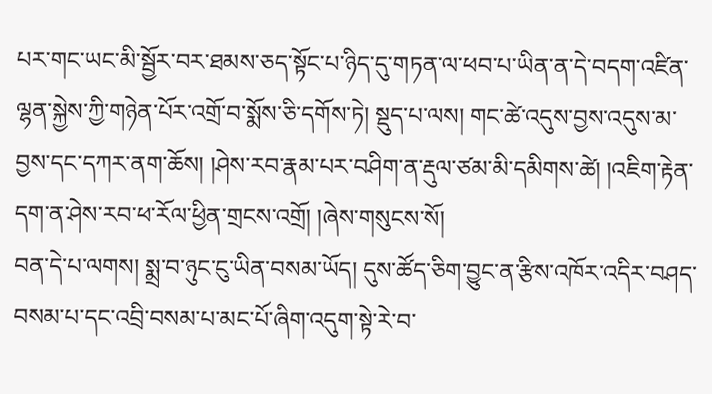པར་གང་ཡང་མི་སྦྱོར་བར་ཐམས་ཅད་སྟོང་པ་ཉིད་དུ་གཏན་ལ་ཕབ་པ་ཡིན་ན་དེ་བདག་འཛིན་ལྷན་སྐྱེས་ཀྱི་གཉེན་པོར་འགྲོ་བ་སྨོས་ཅི་དགོས་ཏེ། སྡུད་པ་ལས། གང་ཚེ་འདུས་བྱས་འདུས་མ་བྱས་དང་དཀར་ནག་ཆོས། །ཤེས་རབ་རྣམ་པར་བཤིག་ན་རྡུལ་ཙམ་མི་དམིགས་ཚེ། །འཇིག་རྟེན་དག་ན་ཤེས་རབ་ཕ་རོལ་ཕྱིན་གྲངས་འགྲོ། །ཞེས་གསུངས་སོ།
བན་དེ་པ་ལགས། སྨྲ་བ་ཉུང་ངུ་ཡིན་བསམ་ཡོད། དུས་ཚོད་ཅིག་བྱུང་ན་རྩིས་འཁོར་འདིར་བཤད་བསམ་པ་དང་འབྲི་བསམ་པ་མང་པོ་ཞིག་འདུག་སྟེ་རེ་བ་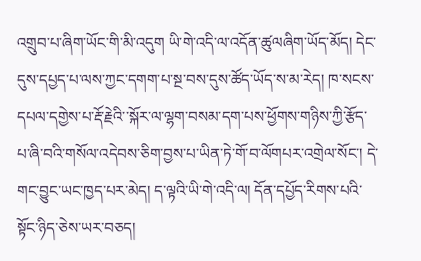འགྲུབ་པ་ཞིག་ཡོང་གི་མི་འདུག ཡི་གེ་འདི་ལ་འདོན་ཚུལཞིག་ཡོད་མོད། དེང་དུས་དཔྱད་པ་ལས་ཀྱང་དགག་པ་སྔ་བས་དུས་ཚོད་ཡོད་ས་མ་རེད། ཁ་སངས་དཔལ་དགྱེས་པ་རྡོ་རྗེའི་་སྐོར་ལ་ལྷག་བསམ་དག་པས་ཕྱོགས་གཉིས་ཀྱི་རྩོད་པ་ཞི་བའི་གསོལ་འདེབས་ཅིག་བྱས་པ་ཡིན་ཏེ་གོ་བ་ལོགཔར་འགྲེལ་སོང་། དེ་གང་བྱུང་ཡང་ཁྱད་པར་མེད། ད་ལྟའི་ཡི་གེ་འདི་ལ། དོན་དཔྱོད་རིགས་པའི་སྟོང་ཉིད་ཅེས་ཡར་བཅད།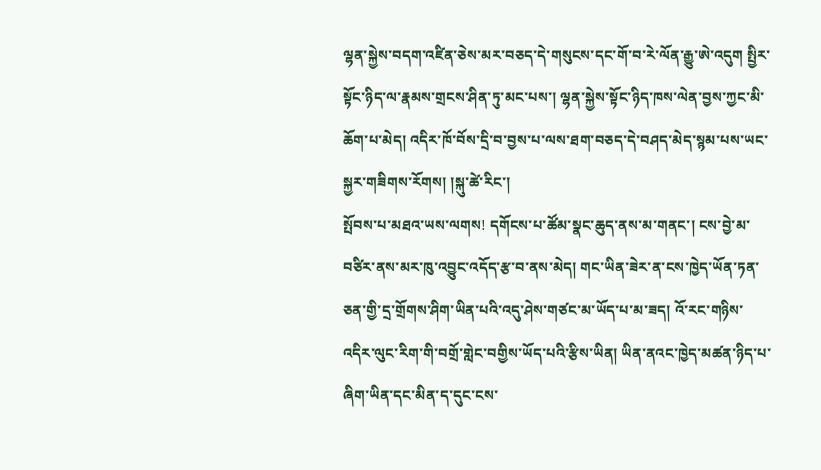ལྷན་སྐྱེས་བདག་འཛིན་ཅེས་མར་བཅད་དེ་གསུངས་དང་གོ་བ་རེ་ལོན་རྒྱུ་ཨེ་འདུག སྤྱིར་སྟོང་ཉིད་ལ་རྣམས་གྲངས་ཤིན་ཏུ་མང་པས་། ལྷན་སྐྱེས་སྟོང་ཉིད་ཁས་ལེན་བྱས་ཀྱང་མི་ཆོག་པ་མེད། འདིར་ཁོ་བོས་དྲི་བ་བྱས་པ་ལས་ཐག་བཅད་དེ་བཤད་མེད་སྙམ་པས་ཡང་སྐྱར་གཟིགས་རོགས། །སྐུ་ཚེ་རིང་།
སྤོབས་པ་མཐའ་ཡས་ལགས! དགོངས་པ་ཚོམ་སྣང་ཆུད་ནས་མ་གནང་། ངས་བྱེ་མ་བཙིར་ནས་མར་ཁུ་འབྱུང་འདོད་རྩ་བ་ནས་མེད། གང་ཡིན་ཟེར་ན་ངས་ཁྱེད་ཡོན་ཏན་ཅན་གྱི་དྲ་གྲོགས་ཤིག་ཡིན་པའི་འདུ་ཤེས་གཙང་མ་ཡོད་པ་མ་ཟད། འོ་རང་གཉིས་འདིར་ལུང་རིག་གི་བགྲོ་གླེང་བགྱིས་ཡོད་པའི་རྩིས་ཡིན། ཡིན་ནའང་ཁྱེད་མཚན་ཉིད་པ་ཞིག་ཡིན་དང་མིན་ད་དུང་ངས་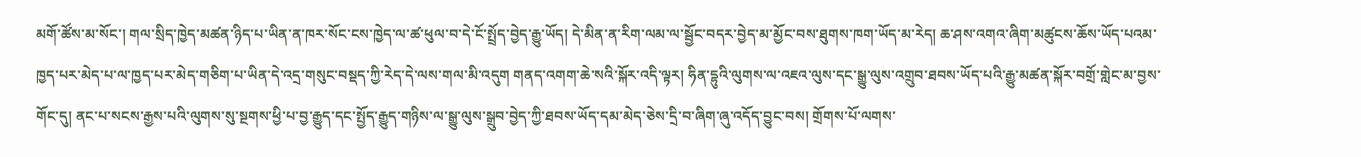མགོ་ཚོས་མ་སོང་། གལ་སྲིད་ཁྱེད་མཚན་ཉིད་པ་ཡིན་ན་ཁར་སོང་ངས་ཁྱེད་ལ་ཚ་ཕུལ་བ་དེ་ངོ་སྤྲོད་བྱེད་རྒྱུ་ཡོད། དེ་མིན་ན་རིག་ལམ་ལ་སྦྱོང་བདར་བྱེད་མ་མྱོང་བས་ཐུགས་ཁག་ཡོད་མ་རེད། ཆ་ཤས་འགའ་ཞིག་མཚུངས་ཆོས་ཡོད་པའམ་ཁྱད་པར་མེད་པ་ལ་ཁྱད་པར་མེད་གཅིག་པ་ཡིན་དེ་འདྲ་གསུང་བསྡད་ཀྱི་རེད་དེ་ལས་གལ་མི་འདུག གནད་འགག་ཆེ་སའི་སྐོར་འདི་ལྟར། ཧིན་དྷུའི་ལུགས་ལ་འཇའ་ལུས་དང་སྒྱུ་ལུས་འགྲུབ་ཐབས་ཡོད་པའི་རྒྱུ་མཚན་སྐོར་བགྲོ་གླེང་མ་བྱས་གོང་དུ། ནང་པ་སངས་རྒྱས་པའི་ལུགས་སུ་སྔགས་ཕྱི་པ་བྱ་རྒྱུད་དང་སྤྱོད་རྒྱུད་གཉིས་ལ་སྒྱུ་ལུས་སྒྲུབ་བྱེད་ཀྱི་ཐབས་ཡོད་དམ་མེད་ཅེས་དྲི་བ་ཞིག་ཞུ་འདོད་བྱུང་བས། གྲོགས་པོ་ལགས་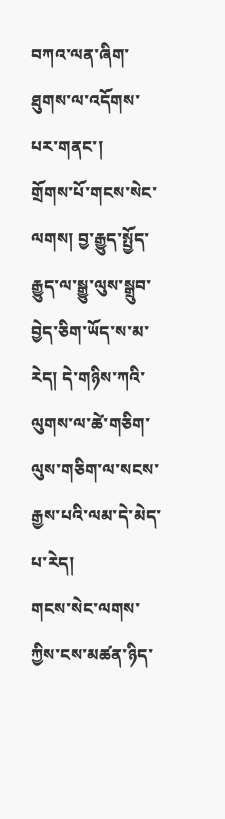བཀའ་ལན་ཞིག་ཐུགས་ལ་འདོགས་པར་གནང་།
གྲོགས་པོ་གངས་སེང་ལགས། བྱ་རྒྱུད་སྤྱོད་རྒྱུད་ལ་སྒྱུ་ལུས་སྒྲུབ་བྱེད་ཅིག་ཡོད་ས་མ་རེད། དེ་གཉིས་ཀའི་ལུགས་ལ་ཚེ་གཅིག་ལུས་གཅིག་ལ་སངས་རྒྱས་པའི་ལམ་དེ་མེད་པ་རེད།
གངས་སེང་ལགས་ཀྱིས་ངས་མཚན་ཉིད་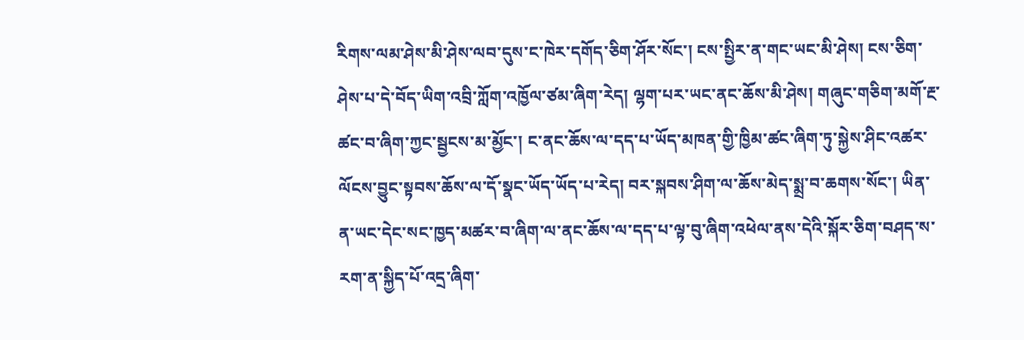རིགས་ལམ་ཤེས་མི་ཤེས་ལབ་དུས་ང་ཁེར་དགོད་ཅིག་ཤོར་སོང་། ངས་སྤྱིར་ན་གང་ཡང་མི་ཤེས། ངས་ཅིག་ཤེས་པ་དེ་བོད་ཡིག་འབྲི་ཀློག་འཁྱོལ་ཙམ་ཞིག་རེད། ལྷག་པར་ཡང་ནང་ཆོས་མི་ཤེས། གཞུང་གཅིག་མགོ་རྔ་ཚང་བ་ཞིག་ཀྱང་སྦྱངས་མ་མྱོང་། ང་ནང་ཆོས་ལ་དད་པ་ཡོད་མཁན་གྱི་ཁྱིམ་ཚང་ཞིག་ཏུ་སྐྱེས་ཤིང་འཚར་ལོངས་བྱུང་སྟབས་ཆོས་ལ་དོ་སྣང་ཡོད་ཡོད་པ་རེད། བར་སྐབས་ཤིག་ལ་ཆོས་མེད་སྨྲ་བ་ཆགས་སོང་། ཡིན་ན་ཡང་དེང་སང་ཁྱད་མཚར་བ་ཞིག་ལ་ནང་ཆོས་ལ་དད་པ་ལྟ་བུ་ཞིག་འཕེལ་ནས་དེའི་སྐོར་ཅིག་བཤད་ས་རག་ན་སྐྱིད་པོ་འདྲ་ཞིག་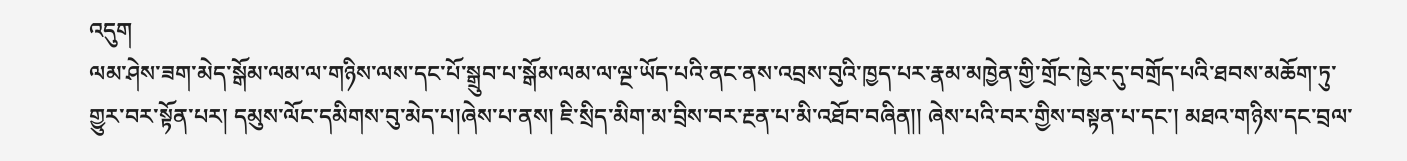འདུག
ལམ་ཤེས་ཟག་མེད་སྒོམ་ལམ་ལ་གཉིས་ལས་དང་པོ་སྒྲུབ་པ་སྒོམ་ལམ་ལ་ལྔ་ཡོད་པའི་ནང་ནས་འབྲས་བུའི་ཁྱད་པར་རྣམ་མཁྱེན་གྱི་གྲོང་ཁྱེར་དུ་བགྲོད་པའི་ཐབས་མཆོག་ཏུ་གྱུར་བར་སྟོན་པར། དམུས་ལོང་དམིགས་བུ་མེད་པ།ཞེས་པ་ནས། ཇི་སྲིད་མིག་མ་བྲིས་བར་རྔན་པ་མི་འཐོབ་བཞིན།། ཞེས་པའི་བར་གྱིས་བསྟན་པ་དང་། མཐའ་གཉིས་དང་བྲལ་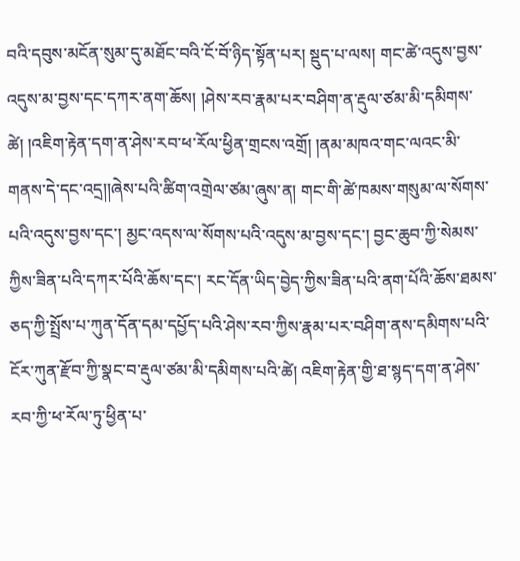བའི་དབུས་མངོན་སུམ་དུ་མཐོང་བའི་ངོ་བོ་ཉིད་སྟོན་པར། སྡུད་པ་ལས། གང་ཚེ་འདུས་བྱས་འདུས་མ་བྱས་དང་དཀར་ནག་ཆོས། །ཤེས་རབ་རྣམ་པར་བཤིག་ན་རྡུལ་ཙམ་མི་དམིགས་ཚེ། །འཇིག་རྟེན་དག་ན་ཤེས་རབ་ཕ་རོལ་ཕྱིན་གྲངས་འགྲོ། །ནམ་མཁའ་གང་ལའང་མི་གནས་དེ་དང་འདྲ།།ཞེས་པའི་ཚིག་འགྲེལ་ཙམ་ཞུས་ན། གང་གི་ཚེ་ཁམས་གསུམ་ལ་སོགས་པའི་འདུས་བྱས་དང་། མྱང་འདས་ལ་སོགས་པའི་འདུས་མ་བྱས་དང་། བྱང་ཆུབ་ཀྱི་སེམས་ཀྱིས་ཟིན་པའི་དཀར་པོའི་ཆོས་དང་། རང་དོན་ཡིད་བྱེད་ཀྱིས་ཟིན་པའི་ནག་པོའི་ཆོས་ཐམས་ཅད་ཀྱི་སྤྲོས་པ་ཀུན་དོན་དམ་དཔྱོད་པའི་ཤེས་རབ་ཀྱིས་རྣམ་པར་བཤིག་ནས་དམིགས་པའི་ངོར་ཀུན་རྫོབ་ཀྱི་སྣང་བ་རྡུལ་ཙམ་མི་དམིགས་པའི་ཚེ། འཇིག་རྟེན་གྱི་ཐ་སྙད་དག་ན་ཤེས་རབ་ཀྱི་ཕ་རོལ་ཏུ་ཕྱིན་པ་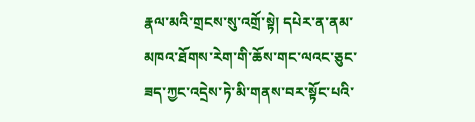རྣལ་མའི་གྲངས་སུ་འགྲོ་སྟེ། དཔེར་ན་ནམ་མཁའ་ཐོགས་རེག་གི་ཆོས་གང་ལའང་ཅུང་ཟད་ཀྱང་འདྲེས་ཏེ་མི་གནས་བར་སྟོང་པའི་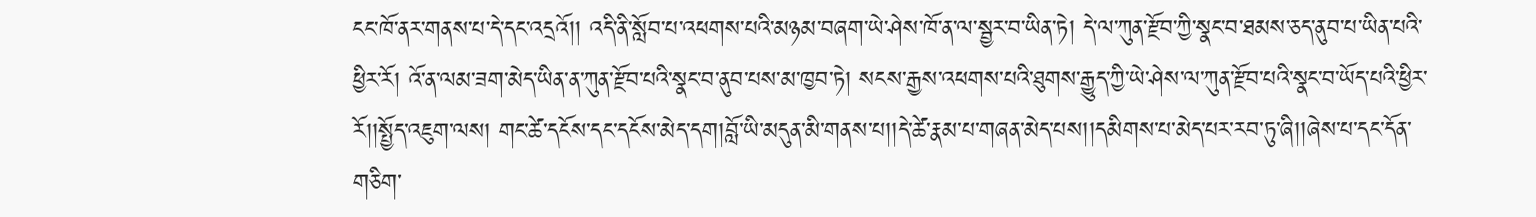ངང་ཁོ་ནར་གནས་པ་དེ་དང་འདྲའོ།། འདི་ནི་སློབ་པ་འཕགས་པའི་མཉམ་བཞག་ཡེ་ཤེས་ཁོ་ན་ལ་སྦྱར་བ་ཡིན་ཏེ། དེ་ལ་ཀུན་རྫོབ་ཀྱི་སྣང་བ་ཐམས་ཅད་ནུབ་པ་ཡིན་པའི་ཕྱིར་རོ། འོ་ན་ལམ་ཟག་མེད་ཡིན་ན་ཀུན་རྫོབ་པའི་སྣང་བ་ནུབ་པས་མ་ཁྱབ་ཏེ། སངས་རྒྱས་འཕགས་པའི་ཐུགས་རྒྱུད་ཀྱི་ཡེ་ཤེས་ལ་ཀུན་རྫོབ་པའི་སྣང་བ་ཡོད་པའི་ཕྱིར་རོ།།སྤྱོད་འཇུག་ལས། གང་ཚེ་དངོས་དང་དངོས་མེད་དག།བློ་ཡི་མདུན་མི་གནས་པ།།དེ་ཚེ་རྣམ་པ་གཞན་མེད་པས།།དམིགས་པ་མེད་པར་རབ་ཏུ་ཞི།།ཞེས་པ་དང་དོན་གཅིག་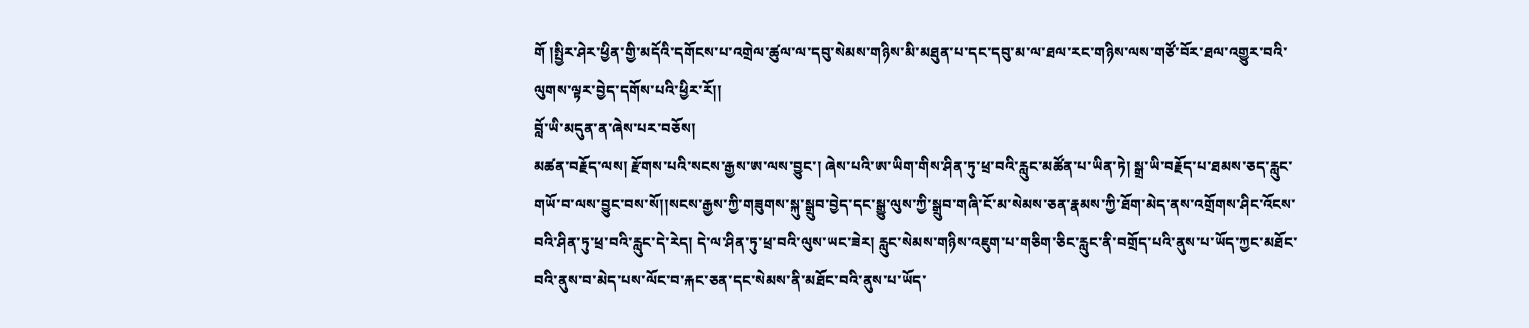གོ །སྤྱིར་ཤེར་ཕྱིན་གྱི་མདོའི་དགོངས་པ་འགྲེལ་ཚུལ་ལ་དབུ་སེམས་གཉིས་མི་མཐུན་པ་དང་དབུ་མ་ལ་ཐལ་རང་གཉིས་ལས་གཙོ་བོར་ཐལ་འགྱུར་བའི་ལུགས་ལྟར་བྱེད་དགོས་པའི་ཕྱིར་རོ།།
བློ་ཡི་མདུན་ན་ཞེས་པར་བཅོས།
མཚན་བརྗོད་ལས། རྫོགས་པའི་སངས་རྒྱས་ཨ་ལས་བྱུང་། ཞེས་པའི་ཨ་ཡིག་གིས་ཤིན་ཏུ་ཕྲ་བའི་རླུང་མཚོན་པ་ཡིན་ཏེ། སྒྲ་ཡི་བརྗོད་པ་ཐམས་ཅད་རླུང་གཡོ་བ་ལས་བྱུང་བས་སོ།།སངས་རྒྱས་ཀྱི་གཟུགས་སྐུ་སྒྲུབ་བྱེད་དང་སྒྱུ་ལུས་ཀྱི་སྒྲུབ་གཞི་ངོ་མ་སེམས་ཅན་རྣམས་ཀྱི་ཐོག་མེད་ནས་འགྲོགས་ཤིང་འོངས་བའི་ཤིན་ཏུ་ཕྲ་བའི་རླུང་དེ་རེད། དེ་ལ་ཤིན་ཏུ་ཕྲ་བའི་ལུས་ཡང་ཟེར། རླུང་སེམས་གཉིས་འཇུག་པ་གཅིག་ཅིང་རླུང་ནི་བགྲོད་པའི་ནུས་པ་ཡོད་ཀྱང་མཐོང་བའི་ནུས་བ་མེད་པས་ལོང་བ་རྐང་ཅན་དང་སེམས་ནི་མཐོང་བའི་ནུས་པ་ཡོད་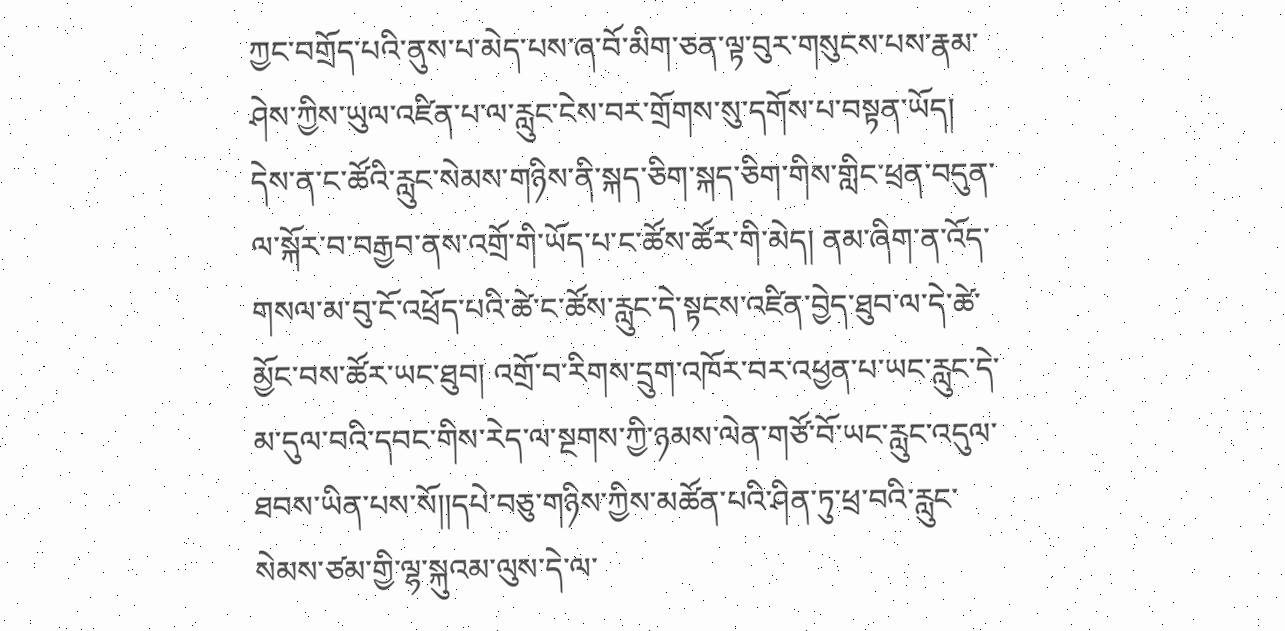ཀྱང་བགྲོད་པའི་ནུས་པ་མེད་པས་ཞ་བོ་མིག་ཅན་ལྟ་བུར་གསུངས་པས་རྣམ་ཤེས་ཀྱིས་ཡུལ་འཛིན་པ་ལ་རླུང་ངེས་བར་གྲོགས་སུ་དགོས་པ་བསྟན་ཡོད། དེས་ན་ང་ཚོའི་རླུང་སེམས་གཉིས་ནི་སྐད་ཅིག་སྐད་ཅིག་གིས་གླིང་ཕྲན་བདུན་ལ་སྐོར་བ་བརྒྱབ་ནས་འགྲོ་གི་ཡོད་པ་ང་ཚོས་ཚོར་གི་མེད། ནམ་ཞིག་ན་འོད་གསལ་མ་བུ་ངོ་འཕྲོད་པའི་ཚེ་ང་ཚོས་རླུང་དེ་སྟངས་འཛིན་བྱེད་ཐུབ་ལ་དེ་ཚེ་མྱོང་བས་ཚོར་ཡང་ཐུབ། འགྲོ་བ་རིགས་དྲུག་འཁོར་བར་འཕྱན་པ་ཡང་རླུང་དེ་མ་དུལ་བའི་དབང་གིས་རེད་ལ་སྔགས་ཀྱི་ཉམས་ལེན་གཙོ་བོ་ཡང་རླུང་འདུལ་ཐབས་ཡིན་པས་སོ།།དཔེ་བཅུ་གཉིས་ཀྱིས་མཚོན་པའི་ཤིན་ཏུ་ཕྲ་བའི་རླུང་སེམས་ཙམ་གྱི་ལྷ་སྐུའམ་ལུས་དེ་ལ་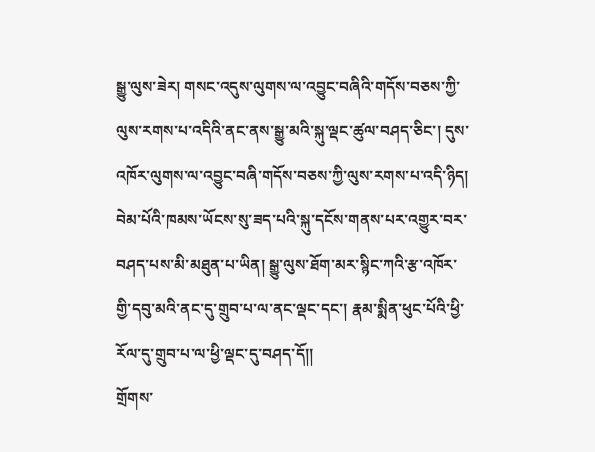སྒྱུ་ལུས་ཟེར། གསང་འདུས་ལུགས་ལ་འབྱུང་བཞིའི་གདོས་བཅས་ཀྱི་ལུས་རགས་པ་འདིའི་ནང་ནས་སྒྱུ་མའི་སྐུ་ལྡང་ཚུལ་བཤད་ཅིང་། དུས་འཁོར་ལུགས་ལ་འབྱུང་བཞི་གདོས་བཅས་ཀྱི་ལུས་རགས་པ་འདི་ཉིད། བེམ་པོའི་ཁམས་ཡོངས་སུ་ཟད་པའི་སྐུ་དངོས་གནས་པར་འགྱུར་བར་བཤད་པས་མི་མཐུན་པ་ཡིན། སྒྱུ་ལུས་ཐོག་མར་སྙིང་ཀའི་རྩ་འཁོར་གྱི་དབུ་མའི་ནང་དུ་གྲུབ་པ་ལ་ནང་ལྡང་དང་། རྣམ་སྨིན་ཕུང་པོའི་ཕྱི་རོལ་དུ་གྲུབ་པ་ལ་ཕྱི་ལྡང་དུ་བཤད་དོ།།
གྲོགས་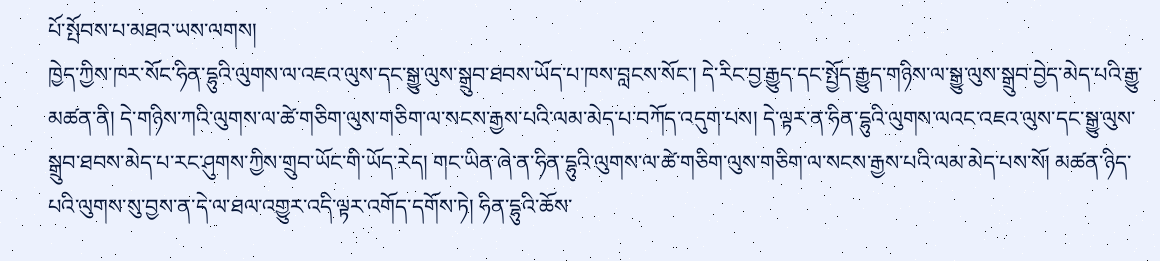པོ་སྤོབས་པ་མཐའ་ཡས་ལགས།
ཁྱེད་ཀྱིས་ཁར་སོང་ཧིན་དྷུའི་ལུགས་ལ་འཇའ་ལུས་དང་སྒྱུ་ལུས་སྒྲུབ་ཐབས་ཡོད་པ་ཁས་བླངས་སོང་། དེ་རིང་བྱ་རྒྱུད་དང་སྤྱོད་རྒྱུད་གཉིས་ལ་སྒྱུ་ལུས་སྒྲུབ་བྱེད་མེད་པའི་རྒྱུ་མཚན་ནི། དེ་གཉིས་ཀའི་ལུགས་ལ་ཚེ་གཅིག་ལུས་གཅིག་ལ་སངས་རྒྱས་པའི་ལམ་མེད་པ་བཀོད་འདུག་པས། དེ་ལྟར་ན་ཧིན་དྷུའི་ལུགས་ལའང་འཇའ་ལུས་དང་སྒྱུ་ལུས་སྒྲུབ་ཐབས་མེད་པ་རང་ཤུགས་ཀྱིས་གྲུབ་ཡོང་གི་ཡོད་རེད། གང་ཡིན་ཞེ་ན་ཧིན་དྷུའི་ལུགས་ལ་ཚེ་གཅིག་ལུས་གཅིག་ལ་སངས་རྒྱས་པའི་ལམ་མེད་པས་སོ། མཚན་ཉིད་པའི་ལུགས་སུ་བྱས་ན་དེ་ལ་ཐལ་འགྱུར་འདི་ལྟར་འགོད་དགོས་ཏེ། ཧིན་དྷུའི་ཆོས་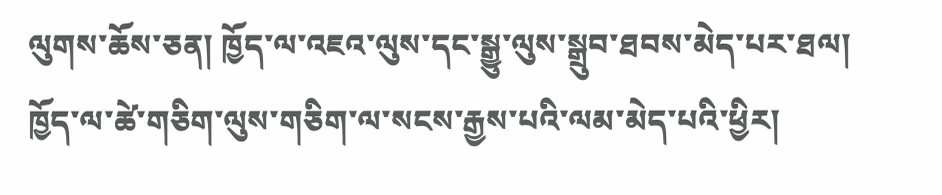ལུགས་ཆོས་ཅན། ཁྱོད་ལ་འཇའ་ལུས་དང་སྒྱུ་ལུས་སྒྲུབ་ཐབས་མེད་པར་ཐལ། ཁྱོད་ལ་ཚེ་གཅིག་ལུས་གཅིག་ལ་སངས་རྒྱས་པའི་ལམ་མེད་པའི་ཕྱིར།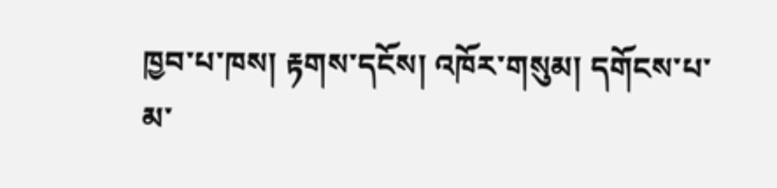ཁྱབ་པ་ཁས། རྟགས་དངོས། འཁོར་གསུམ། དགོངས་པ་མ་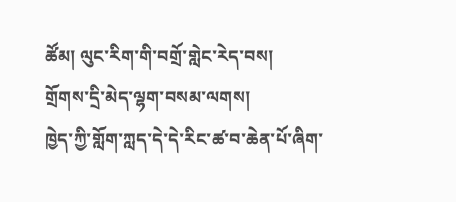ཚོམ། ལུང་རིག་གི་བགྲོ་གླེང་རེད་བས།
གྲོགས་དྲི་མེད་ལྷག་བསམ་ལགས།
ཁྱེད་ཀྱི་གློག་ཀླད་དེ་དེ་རིང་ཚ་བ་ཆེན་པོ་ཞིག་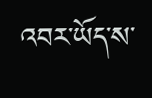འབར་ཡོད་ས་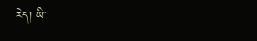རེད། ཡི་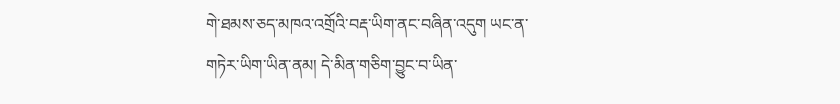གེ་ཐམས་ཅད་མཁའ་འགྲོའི་བརྡ་ཡིག་ནང་བཞིན་འདུག ཡང་ན་གཏེར་ཡིག་ཡིན་ནམ། དེ་མིན་གཅིག་བྱུང་བ་ཡིན་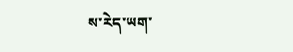ས་རེད་ཡག་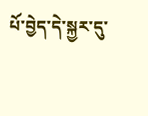པོ་བྱེད་དེ་སྐྱར་དུ་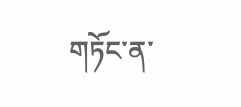གཏོང་ན་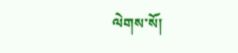ལེགས་སོ།